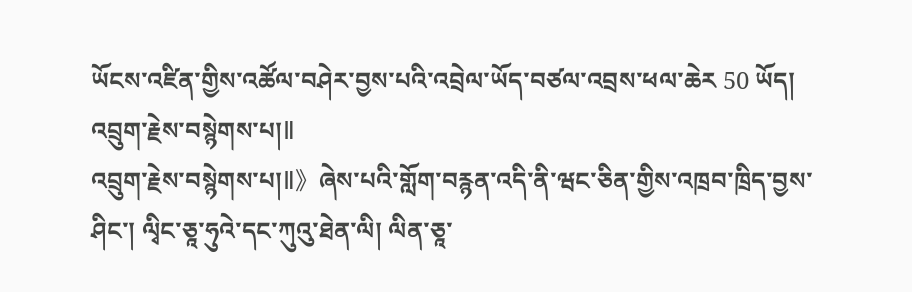ཡོངས་འཛིན་གྱིས་འཚོལ་བཤེར་བྱས་པའི་འབྲེལ་ཡོད་བཙལ་འབྲས་ཕལ་ཆེར 50 ཡོད།
འབྲུག་རྗེས་བསྙེགས་པ།Ⅱ
འབྲུག་རྗེས་བསྙེགས་པ།Ⅱ》ཞེས་པའི་གློག་བརྙན་འདི་ནི་ཝང་ཅིན་གྱིས་འཁྲབ་ཁྲིད་བྱས་ཤིང་། ལྭིང་ཅཱ་ཧུའེ་དང་ཀུའུ་ཐེན་ལི། ལིན་ཅཱ་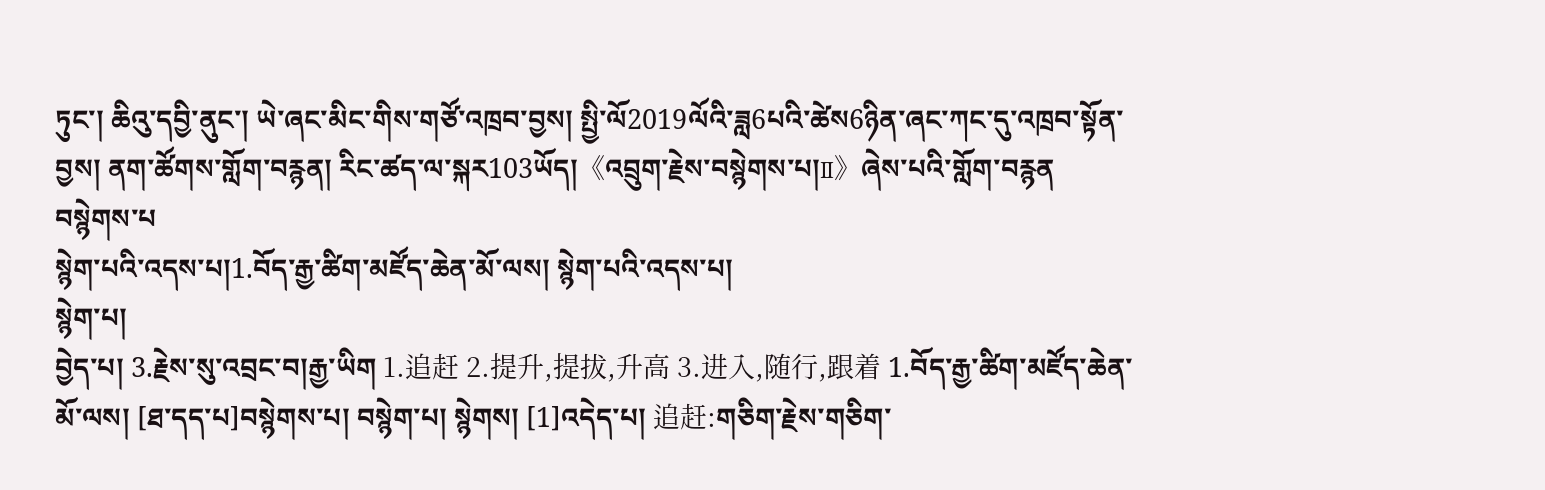ཏུང་། ཆིའུ་དབྱི་ནུང་། ཡེ་ཞང་མིང་གིས་གཙོ་འཁྲབ་བྱས། སྤྱི་ལོ2019ལོའི་ཟླ6པའི་ཚེས6ཉིན་ཞང་ཀང་དུ་འཁྲབ་སྟོན་བྱས། ནག་ཚོགས་གློག་བརྙན། རིང་ཚད་ལ་སྐར103ཡོད།《འབྲུག་རྗེས་བསྙེགས་པ།Ⅱ》ཞེས་པའི་གློག་བརྙན
བསྙེགས་པ
སྙེག་པའི་འདས་པ།1.བོད་རྒྱ་ཚིག་མཛོད་ཆེན་མོ་ལས། སྙེག་པའི་འདས་པ།
སྙེག་པ།
བྱེད་པ། 3.རྗེས་སུ་འབྲང་བ།རྒྱ་ཡིག 1.追赶 2.提升,提拔,升高 3.进入,随行,跟着 1.བོད་རྒྱ་ཚིག་མཛོད་ཆེན་མོ་ལས། [ཐ་དད་པ]བསྙེགས་པ། བསྙེག་པ། སྙེགས། [1]འདེད་པ། 追赶:གཅིག་རྗེས་གཅིག་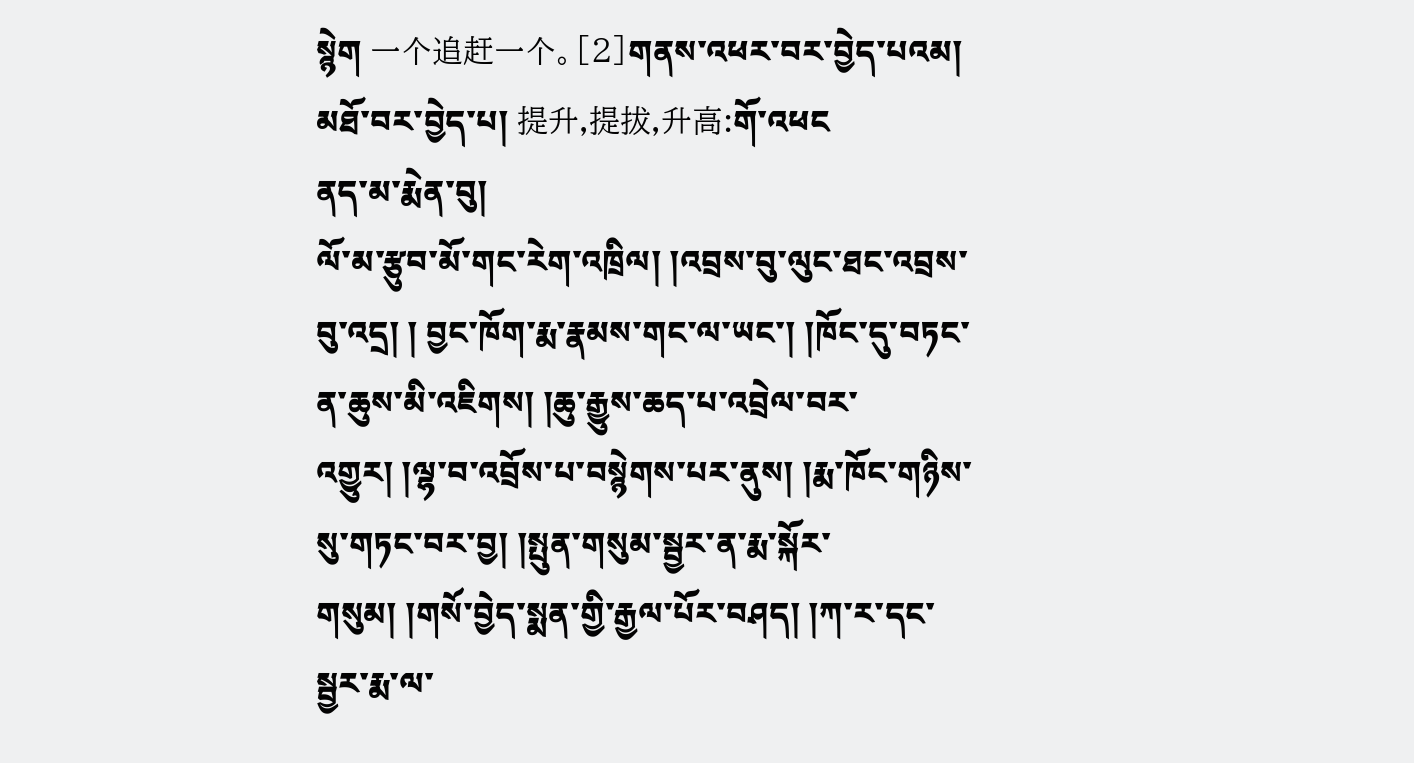སྙེག 一个追赶一个。[2]གནས་འཕར་བར་བྱེད་པའམ། མཐོ་བར་བྱེད་པ། 提升,提拔,升高:གོ་འཕང
ནད་མ་རྨེན་བུ།
ལོ་མ་རྩུབ་མོ་གང་རེག་འཁྲིལ། །འབྲས་བུ་ལུང་ཐང་འབྲས་བུ་འདྲ། ། བྱང་ཁོག་རྨ་རྣམས་གང་ལ་ཡང་། །ཁོང་དུ་བཏང་ན་ཆུས་མི་འཇིགས། །ཆུ་རྒྱུས་ཆད་པ་འབྲེལ་བར་འགྱུར། །ལྷ་བ་འབྲོས་པ་བསྙེགས་པར་ནུས། །རྨ་ཁོང་གཉིས་སུ་གཏང་བར་བྱ། །སྤུན་གསུམ་སྦྱར་ན་རྨ་སྐོར་གསུམ། །གསོ་བྱེད་སྨན་གྱི་རྒྱལ་པོར་བཤད། །ཀ་ར་དང་སྦྱར་རྨ་ལ་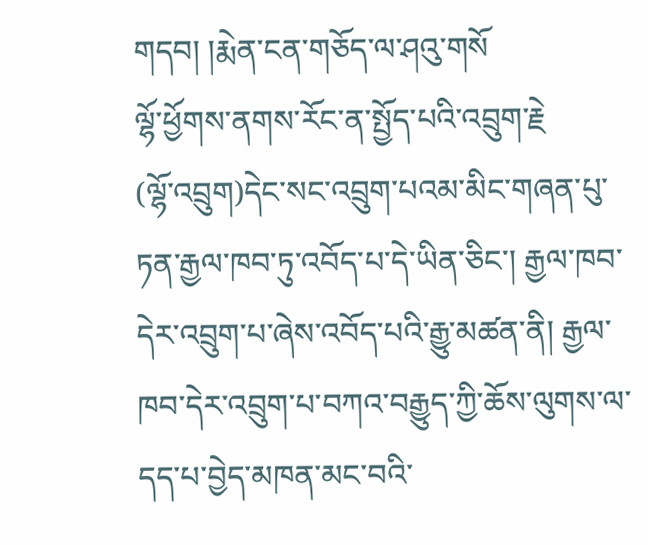གདབ། །རྨེན་ངན་གཅོད་ལ་ཤའུ་གསོ
ལྷོ་ཕྱོགས་ནགས་རོང་ན་སྤྱོད་པའི་འབྲུག་རྗེ
(ལྷོ་འབྲུག)དེང་སང་འབྲུག་པའམ་མིང་གཞན་པུ་ཏན་རྒྱལ་ཁབ་ཏུ་འབོད་པ་དེ་ཡིན་ཅིང་། རྒྱལ་ཁབ་དེར་འབྲུག་པ་ཞེས་འབོད་པའི་རྒྱུ་མཚན་ནི། རྒྱལ་ཁབ་དེར་འབྲུག་པ་བཀའ་བརྒྱུད་ཀྱི་ཆོས་ལུགས་ལ་དད་པ་བྱེད་མཁན་མང་བའི་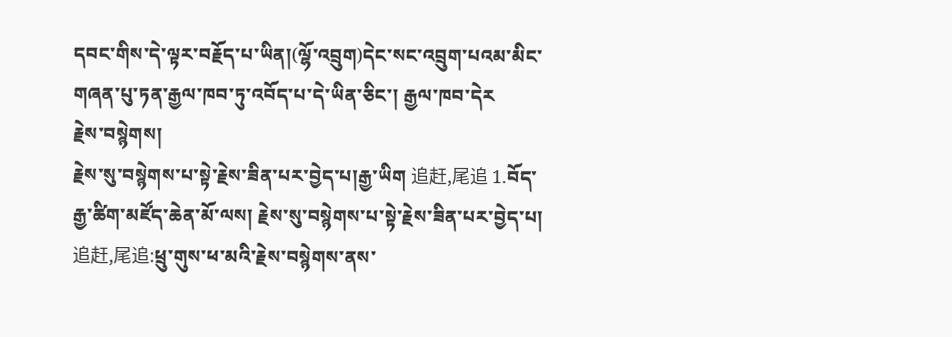དབང་གིས་དེ་ལྟར་བརྗོད་པ་ཡིན།(ལྷོ་འབྲུག)དེང་སང་འབྲུག་པའམ་མིང་གཞན་པུ་ཏན་རྒྱལ་ཁབ་ཏུ་འབོད་པ་དེ་ཡིན་ཅིང་། རྒྱལ་ཁབ་དེར
རྗེས་བསྙེགས།
རྗེས་སུ་བསྙེགས་པ་སྟེ་རྗེས་ཟིན་པར་བྱེད་པ།རྒྱ་ཡིག 追赶,尾追 1.བོད་རྒྱ་ཚིག་མཛོད་ཆེན་མོ་ལས། རྗེས་སུ་བསྙེགས་པ་སྟེ་རྗེས་ཟིན་པར་བྱེད་པ། 追赶,尾追:ཕྲུ་གུས་ཕ་མའི་རྗེས་བསྙེགས་ནས་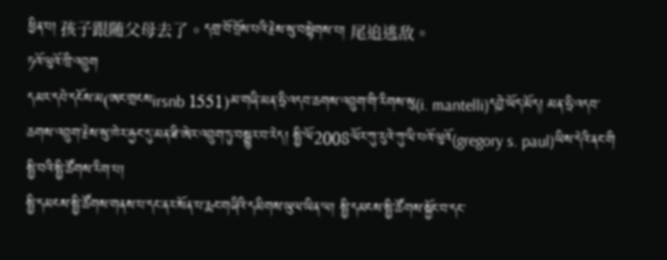ཕྱིན་པ། 孩子跟随父母去了。དགྲ་བོ་བྲོས་པའི་རྗེས་སུ་བསྙེགས་པ། 尾追逃敌。
ཏའོ་ལུའོ་ཁྲི་འབྲུག
དམར་དཔེ་དངོས་མ(ཨང་གྲངསirsnb 1551)མ་གཞི་མན་ཧྲི་འདབ་ཆགས་འབྲུག་གི་རིགས་སུ(i. mantelli)དབྱེ་ཡོད་མོད། མན་ཧྲི་འདབ་ཆགས་འབྲུག་རྗེས་སུ་ཁེར་རྐྱང་དུ་མན་ཐི་ཨེར་འབྲུག་ཏུ་བསྒྱུར་བ་རེད། སྤྱི་ལོ2008ལོར་ཀུ་རུའེ་ཀུ་ལི་པའོ་ལུའོ(gregory s. paul)ཡིས་དེའི་ནང་གི
སྤྱི་བའི་སྤྱི་ཚོགས་རིག་པ།
སྤྱི་དམངས་སྤྱི་ཚོགས་གནས་པ་དང་ནར་སོན་པ་རྨང་གཞིའི་དམིགས་ཡུལ་ཡིན་ལ། སྤྱི་དམངས་སྤྱི་ཚོགས་སྐྱོང་བ་དང་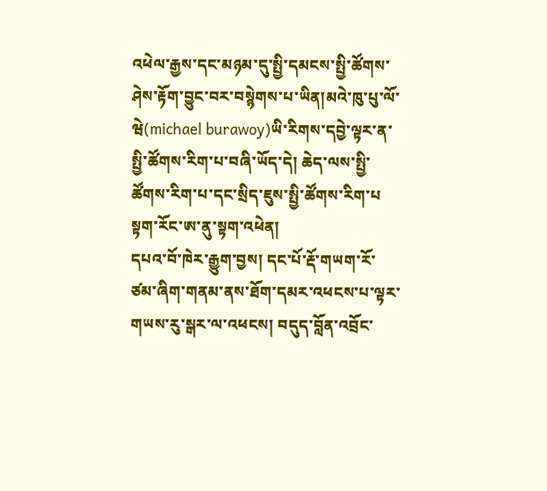འཕེལ་རྒྱས་དང་མཉམ་དུ་སྤྱི་དམངས་སྤྱི་ཚོགས་ཤེས་རྟོག་བྱུང་བར་བསྙེགས་པ་ཡིན།མའེ་ཁུ་པུ་ལོ་ཝེ(michael burawoy)ཡི་རིགས་དབྱེ་ལྟར་ན་སྤྱི་ཚོགས་རིག་པ་བཞི་ཡོད་དེ། ཆེད་ལས་སྤྱི་ཚོགས་རིག་པ་དང་སྲིད་ཇུས་སྤྱི་ཚོགས་རིག་པ
སྟག་རོང་ཨ་ནུ་སྟག་འཕེན།
དཔའ་བོ་ཁེར་རྒྱུག་བྱས། དང་པོ་རྡོ་གཡག་རོ་ཙམ་ཞིག་གནམ་ནས་ཐོག་དམར་འཕངས་པ་ལྟར་གཡས་རུ་སྒར་ལ་འཕངས། བདུད་བློན་འབྲོང་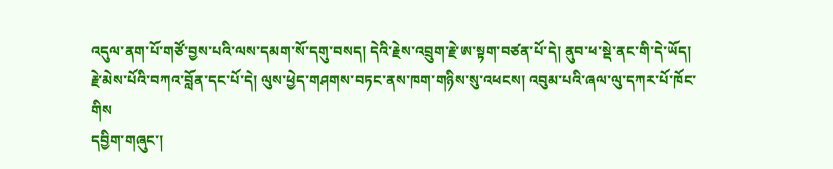འདུལ་ནག་པོ་གཙོ་བྱས་པའི་ལས་དམག་སོ་དགུ་བསད། དེའི་རྗེས་འབྲུག་རྗེ་ཨ་སྟག་བཙན་པོ་དེ། ནུབ་ཕ་སྡེ་ནང་གི་དེ་ཡོད། རྗེ་མེས་པོའི་བཀའ་བློན་དང་པོ་དེ། ལུས་ཕྱེད་གཤགས་བཏང་ནས་ཁག་གཉིས་སུ་འཕངས། འབུམ་པའི་ཞལ་ལུ་དཀར་པོ་ཁོང་གིས
དབྱིག་གཞུང་།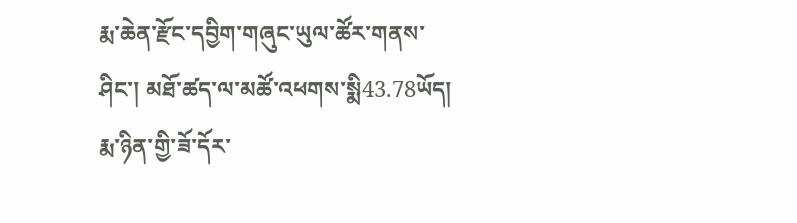རྨ་ཆེན་རྫོང་དབྱིག་གཞུང་ཡུལ་ཚོར་གནས་ཤིང་། མཐོ་ཚད་ལ་མཚོ་འཕགས་སྨི43.78ཡོད། རྨ་ཉིན་གྱི་ཟོ་དོར་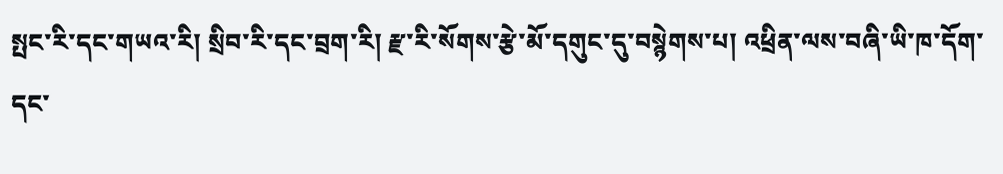སྤང་རི་དང་གཡའ་རི། སྲིབ་རི་དང་བྲག་རི། རྫ་རི་སོགས་རྩེ་མོ་དགུང་དུ་བསྙེགས་པ། འཕྲིན་ལས་བཞི་ཡི་ཁ་དོག་དང་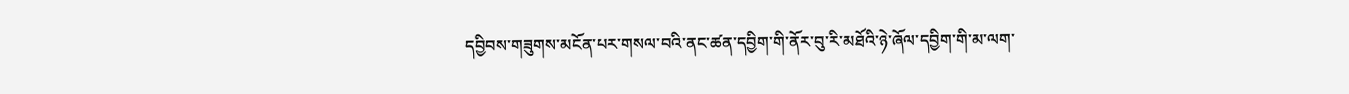དབྱིབས་གཟུགས་མངོན་པར་གསལ་བའི་ནང་ཚན་དབྱིག་གི་ནོར་བུ་རི་མཐོའི་ཉེ་ཞོལ་དབྱིག་གི་མ་ལག་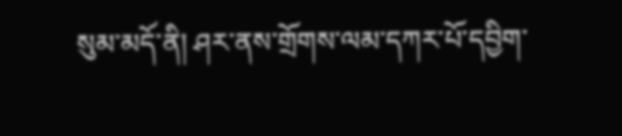སུམ་མདོ་ནི། ཤར་ནས་གྲོགས་ལམ་དཀར་པོ་དབྱིག་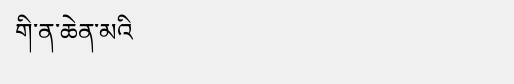གི་ན་ཆེན་མའི